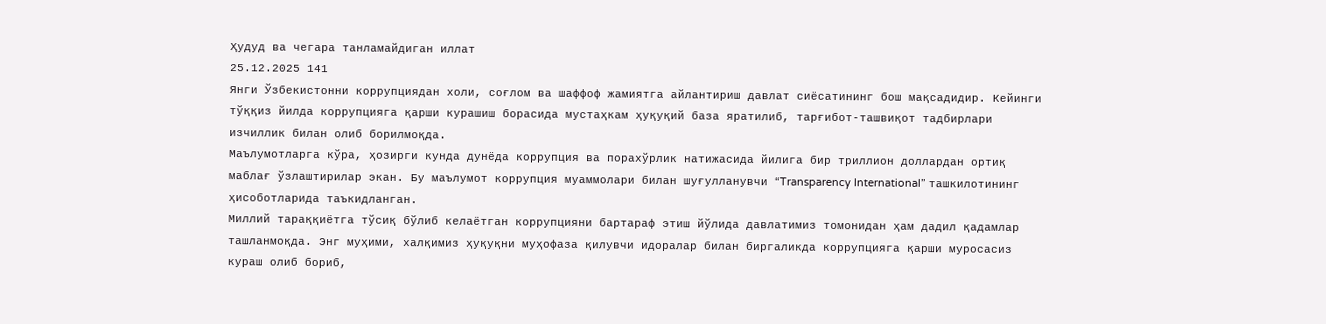Ҳудуд ва чегара танламайдиган иллат
25.12.2025 141
Янги Ўзбекистонни коррупциядан холи, соғлом ва шаффоф жамиятга айлантириш давлат сиёсатининг бош мақсадидир. Кейинги тўққиз йилда коррупцияга қарши курашиш борасида мустаҳкам ҳуқуқий база яратилиб, тарғибот-ташвиқот тадбирлари изчиллик билан олиб борилмоқда.
Маълумотларга кўра, ҳозирги кунда дунёда коррупция ва порахўрлик натижасида йилига бир триллион доллардан ортиқ маблағ ўзлаштирилар экан. Бу маълумот коррупция муаммолари билан шуғулланувчи “Transparency International” ташкилотининг ҳисоботларида таъкидланган.
Миллий тараққиётга тўсиқ бўлиб келаётган коррупцияни бартараф этиш йўлида давлатимиз томонидан ҳам дадил қадамлар ташланмоқда. Энг муҳими, халқимиз ҳуқуқни муҳофаза қилувчи идоралар билан биргаликда коррупцияга қарши муросасиз кураш олиб бориб,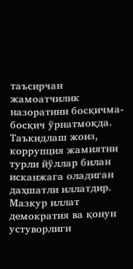таъсирчан жамоатчилик назоратини босқичма-босқич ўрнатмоқда.
Таъкидлаш жоиз, коррупция жамиятни турли йўллар билан исканжага оладиган даҳшатли иллатдир. Мазкур иллат демократия ва қонун устуворлиги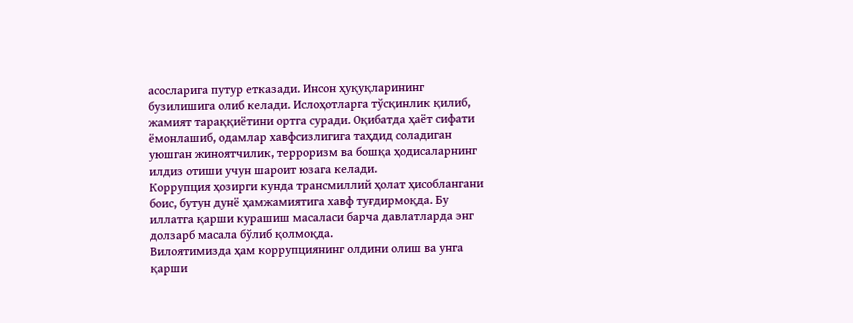асосларига путур етказади. Инсон ҳуқуқларининг бузилишига олиб келади. Ислоҳотларга тўсқинлик қилиб, жамият тараққиётини ортга суради. Оқибатда ҳаёт сифати ёмонлашиб, одамлар хавфсизлигига таҳдид соладиган уюшган жиноятчилик, терроризм ва бошқа ҳодисаларнинг илдиз отиши учун шароит юзага келади.
Коррупция ҳозирги кунда трансмиллий ҳолат ҳисоблангани боис, бутун дунё ҳамжамиятига хавф туғдирмоқда. Бу иллатга қарши курашиш масаласи барча давлатларда энг долзарб масала бўлиб қолмоқда.
Вилоятимизда ҳам коррупциянинг олдини олиш ва унга қарши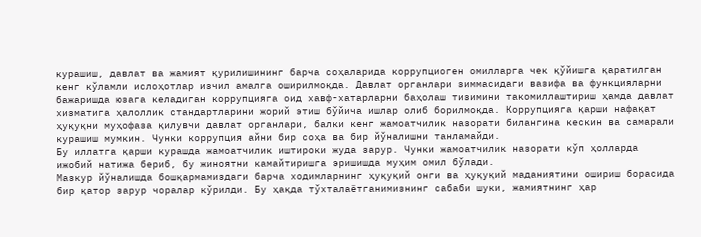курашиш, давлат ва жамият қурилишининг барча соҳаларида коррупциоген омилларга чек қўйишга қаратилган кенг кўламли ислоҳотлар изчил амалга оширилмоқда. Давлат органлари зиммасидаги вазифа ва функцияларни бажаришда юзага келадиган коррупцияга оид хавф-хатарларни баҳолаш тизимини такомиллаштириш ҳамда давлат хизматига ҳалоллик стандартларини жорий этиш бўйича ишлар олиб борилмоқда. Коррупцияга қарши нафақат ҳуқуқни муҳофаза қилувчи давлат органлари, балки кенг жамоатчилик назорати билангина кескин ва самарали курашиш мумкин. Чунки коррупция айни бир соҳа ва бир йўналишни танламайди.
Бу иллатга қарши курашда жамоатчилик иштироки жуда зарур. Чунки жамоатчилик назорати кўп ҳолларда ижобий натижа бериб, бу жиноятни камайтиришга эришишда муҳим омил бўлади.
Мазкур йўналишда бошқармамиздаги барча ходимларнинг ҳуқуқий онги ва ҳуқуқий маданиятини ошириш борасида бир қатор зарур чоралар кўрилди. Бу ҳақда тўхталаётганимизнинг сабаби шуки, жамиятнинг ҳар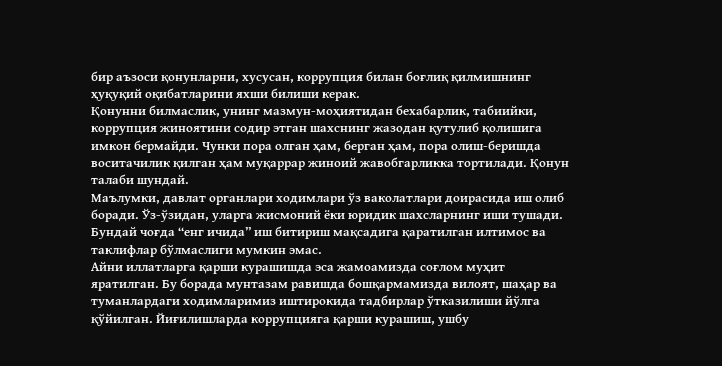бир аъзоси қонунларни, хусусан, коррупция билан боғлиқ қилмишнинг ҳуқуқий оқибатларини яхши билиши керак.
Қонунни билмаслик, унинг мазмун-моҳиятидан бехабарлик, табиийки, коррупция жиноятини содир этган шахснинг жазодан қутулиб қолишига имкон бермайди. Чунки пора олган ҳам, берган ҳам, пора олиш-беришда воситачилик қилган ҳам муқаррар жиноий жавобгарликка тортилади. Қонун талаби шундай.
Маълумки, давлат органлари ходимлари ўз ваколатлари доирасида иш олиб боради. Ўз-ўзидан, уларга жисмоний ёки юридик шахсларнинг иши тушади. Бундай чоғда “енг ичида” иш битириш мақсадига қаратилган илтимос ва таклифлар бўлмаслиги мумкин эмас.
Айни иллатларга қарши курашишда эса жамоамизда соғлом муҳит яратилган. Бу борада мунтазам равишда бошқармамизда вилоят, шаҳар ва туманлардаги ходимларимиз иштирокида тадбирлар ўтказилиши йўлга қўйилган. Йиғилишларда коррупцияга қарши курашиш, ушбу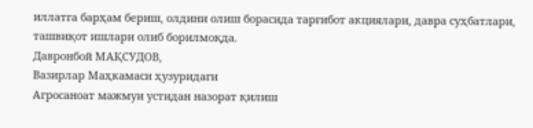иллатга барҳам бериш, олдини олиш борасида тарғибот акциялари, давра суҳбатлари, ташвиқот ишлари олиб борилмоқда.
Давронбой МАҚСУДОВ,
Вазирлар Маҳкамаси ҳузуридаги
Агросаноат мажмуи устидан назорат қилиш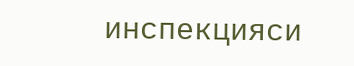инспекцияси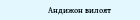Андижон вилоят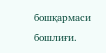бошқармаси бошлиғи.